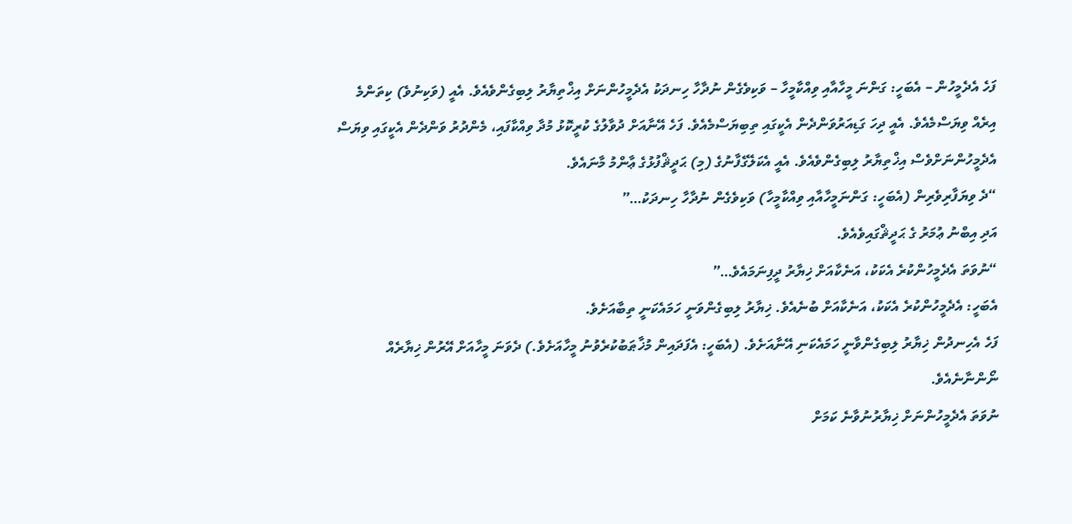ފަހެ އެދެމީހުން – އެބަހީ: ގަންނަ މީހާއާއި ވިއްކާމީހާ – ވަކިވެގެން ނުދާހާ ހިނދަކު އެދެމީހުންނަށް އިޚްތިޔާރު ލިބިގެންވެއެވެ. އެއީ (ވަކިނުވެ) ކިތަންމެ އިރެއް ވިޔަސްމެއެވެ. އެއީ ދިހަ ގަޑިއަރުވަންދެން އެކީގައި ތިބިޔަސްމެއެވެ. ފަހެ އޭނާއަށް ދުވާލުގެ ކުރީކޮޅު މުދާ ވިއްކާފައި، މެންދުރު ވަންދެން އެކީގައި ވިޔަސް އެދެމީހުންނަށްވެސް އިޚްތިޔާރު ލިބިގެންވެއެވެ. އެއީ އެކަލޭގެފާނުގެ (މި) ޙަދީޘްފުޅުގެ ޢާންމު މާނައެވެ.
“ދެ ވިޔަފާރިވެރިން (އެބަހީ: ގަންނަމީހާއާއި ވިއްކާމީހާ) ވަކިވެގެން ނުދާހާ ހިނދަކު…”
އަދި އިބްނު ޢުމަރު ގެ ޙަދީޘްގައިވެއެވެ.
“ނުވަތަ އެދެމީހުންކުރެ އެކަކު، އަނެކާއަށް ޚިޔާރު ދީފިނަމައެވެ…”
އެބަހީ: އެދެމީހުންކުރެ އެކަކު، އަނެކާއަށް ބުނެއެވެ. ޚިޔާރު ލިބިގެންވަނީ ހަމައެކަނީ ތިބާއަށެވެ.
ފަހެ އެހިނދުން ޚިޔާރު ލިބިގެންވާނީ ހަމައެކަނި އޭނާއަށެވެ. (އެބަހީ: އެފަދައިން މުޚާޠަބުކުރެވުނު މީހާއަށެވެ.) ދެވަނަ މީހާއަށް އޭރުން ޚިޔާރެއް ނޯންނާނެއެވެ.
ނުވަތަ އެދެމީހުންނަށް ޚިޔާރުނުވާނެ ކަމަށް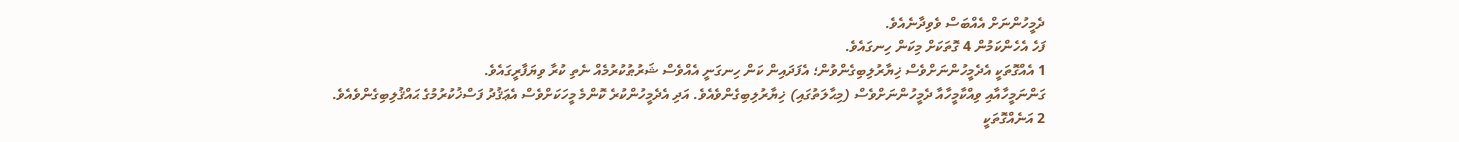ދެމީހުންނަށް އެއްބަސް ވެވިދާނެއެވެ.
ފަހެ އެހެންކަމުން 4 ގޮތަކަށް މިކަން ހިނގައެވެ.
1 އެއްގޮތަކީ އެދެމީހުންނަށްވެސް ޚިޔާރުލިބިގެންވުން؛ އެފަދައިން ކަން ހިނގަނީ އެއްވެސް ޝަރުޠުކުރުމެއް ނެތި ކުރާ ވިޔަފާރީގައެވެ.
ގަންނަމީހާއާއި ވިއްކާމީހާއާ ދެމީހުންނަށްވެސް (މިޙާލަތުގައި) ޚިޔާރުލިބިގެންވެއެވެ. އަދި އެދެމީހުންކުރެ ކޮންމެ މީހަކަށްވެސް އެޢަޤުދު ފަސްޚުކުރުމުގެ ޙައްޤުލިބިގެންވެއެވެ.
2 އަނެއްގޮތަކީ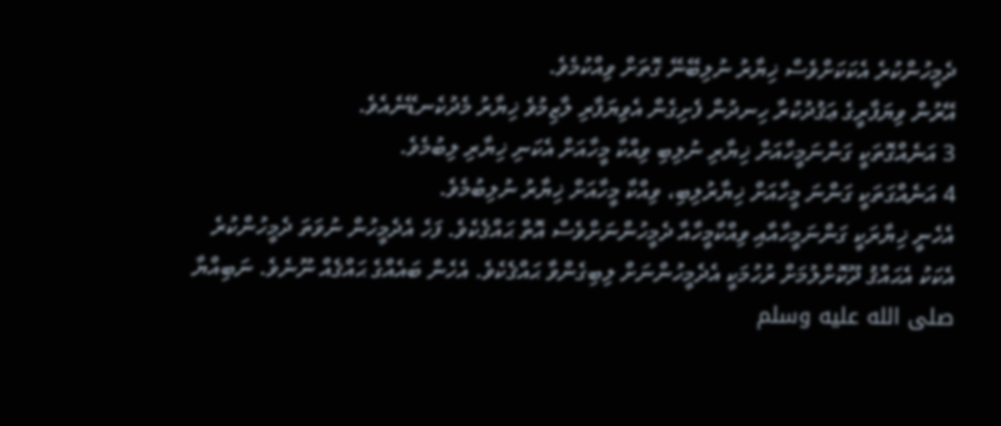ދެމީހުންކުރެ އެކަކަށްވެސް ޚިޔާރު ނުލިބޭނޭ ގޮތަށް ވިއްކުމެވެ.
އޭރުން ވިޔަފާރީގެ ޢަޤުދުކުރާ ހިނދުން ފެށިގެން އެވިޔަފާރި ލާޒިމުވެ ޚިޔާރު މެދުކެނޑޭނެއެވެ.
3 އަނެއްގޮތަކީ ގަންނަމީހާއަށް ޚިޔާރި ނުލިބި ވިއްކާ މީހާއަށް އެކަނި ޚިޔާރި ލިބުމެވެ.
4 އަނެއްގަތަކީ ގަންނަ މީހާއަށް ޚިޔާރުލިބި، ވިއްކާ މީހާއަށް ޚިޔާރު ނުލިބުމެވެ.
އެހެނީ ޚިޔާރަކީ ގަންނަމީހާއާއި ވިއްކާމީހާއާ ދެމީހުންނަށްވެސް އޮތް ޙައްޤެކެވެ. ފަހެ އެދެމީހުން ނުވަތަ ދެމީހުންކުރެ އެކަކު އެޙައްޤު ދޫކޮށްލުމަށް ރުހުމަކީ އެދެމީހުންނަށް ލިބިގެންވާ ޙައްޤެކެވެ. އެހެން ބައެއްގެ ޙައްޤެއް ނޫނެވެ. ނަބިއްޔާ صلى الله عليه وسلم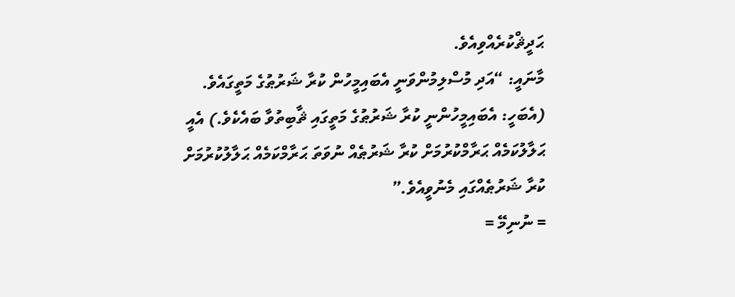ޙަދީޘްކުރެއްވިއެވެ.
މާނައީ: “އަދި މުސްލިމުންވަނީ އެބައިމީހުން ކުރާ ޝަރުޠުގެ މަތީގައެވެ. (އެބަހީ: އެބައިމީހުންނީ ކުރާ ޝަރުޠުގެ މަތީގައި ޘާބިތުވާ ބައެކެވެ.) އެއީ ޙަލާލުކަމެއް ޙަރާމްކުރުމަށް ކުރާ ޝަރުޠެއް ނުވަތަ ޙަރާމްކަމެއް ޙަލާލުކުރުމަށް ކުރާ ޝަރުޠެއްގައި މެނުވީއެވެ.”
= ނުނިމޭ =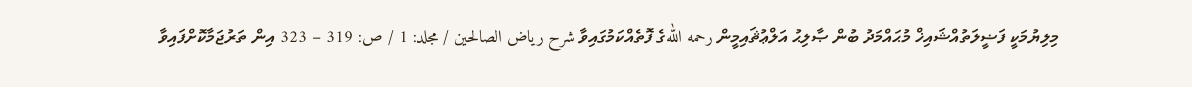މިލިޔުމަކީ ފަޟީލަތުއްޝައިޚް މުޙައްމަދު ބުން ޞާލިޙު އަލްޢުޘައިމީން رحمه اللهގެ ފޮތެއްކަމުގައިވާ شرح رياض الصالحين / مجلد: 1 / ص: 319 – 323 އިން ތަރުޖަމާކޮށްފައިވާ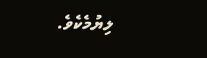ލިޔުމެކެވެ.